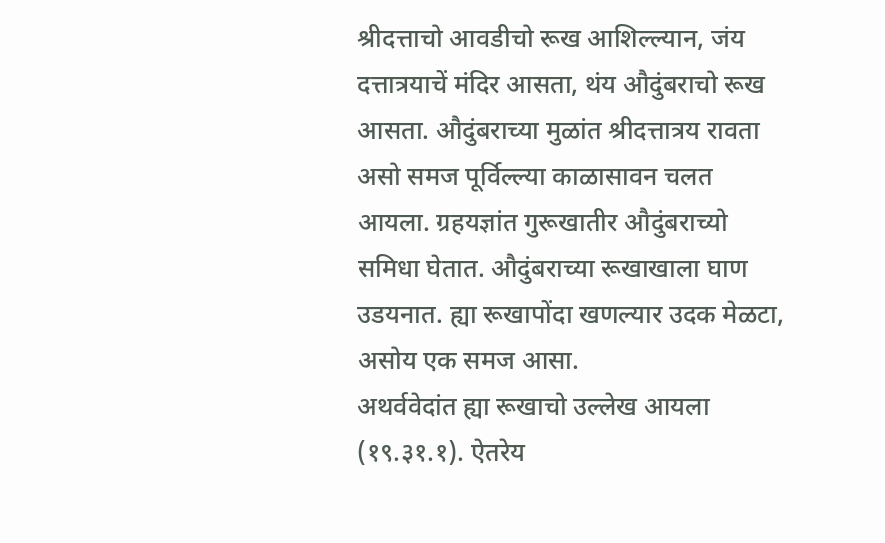श्रीदत्ताचो आवडीचो रूख आशिल्ल्यान, जंय दत्तात्रयाचें मंदिर आसता, थंय औदुंबराचो रूख आसता. औदुंबराच्या मुळांत श्रीदत्तात्रय रावता असो समज पूर्विल्ल्या काळासावन चलत आयला. ग्रहयज्ञांत गुरूखातीर औदुंबराच्यो समिधा घेतात. औदुंबराच्या रूखाखाला घाण उडयनात. ह्या रूखापोंदा खणल्यार उदक मेळटा, असोय एक समज आसा.
अथर्ववेदांत ह्या रूखाचो उल्लेख आयला (१९.३१.१). ऐतरेय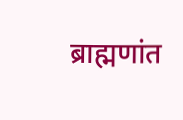ब्राह्मणांत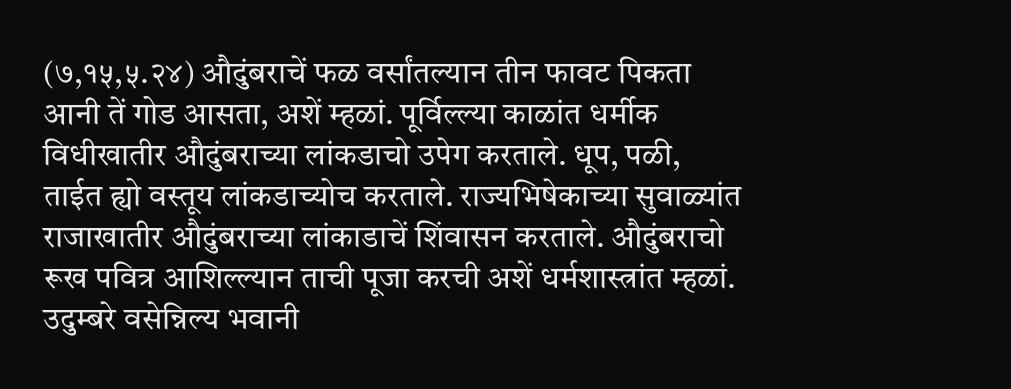(७,१५,५.२४) औदुंबराचें फळ वर्सांतल्यान तीन फावट पिकता आनी तें गोड आसता, अशें म्हळां. पूर्विल्ल्या काळांत धर्मीक विधीखातीर औदुंबराच्या लांकडाचो उपेग करताले. धूप, पळी, ताईत ह्यो वस्तूय लांकडाच्योच करताले. राज्यभिषेकाच्या सुवाळ्यांत राजाखातीर औदुंबराच्या लांकाडाचें शिंवासन करताले. औदुंबराचो रूख पवित्र आशिल्ल्यान ताची पूजा करची अशें धर्मशास्त्रांत म्हळां. उदुम्बरे वसेन्निल्य भवानी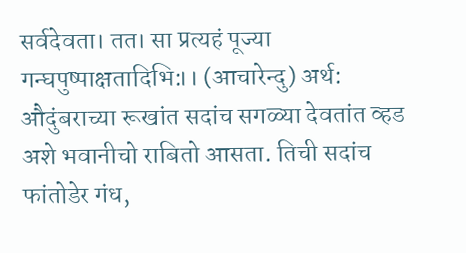सर्वदेवता। तत। सा प्रत्यहं पूज्या गन्घपुष्पाक्षतादिभि:।। (आचारेन्दु) अर्थ: औदुंबराच्या रूखांत सदांच सगळ्या देवतांत व्हड अशे भवानीचो राबितो आसता. तिची सदांच फांतोडेर गंध,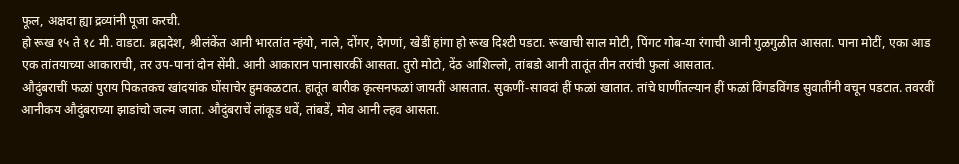फूल, अक्षदा ह्या द्रव्यांनी पूजा करची.
हो रूख १५ ते १८ मी. वाडटा. ब्रह्मदेश, श्रीलंकेंत आनी भारतांत न्हंयो, नाले, दोंगर, देगणां, खेडीं हांगा हो रूख दिश्टी पडटा. रूखाची साल मोटी, पिंगट गोब-या रंगाची आनी गुळगुळीत आसता. पाना मोटीं, एका आड एक तांतयाच्या आकाराची, तर उप-पानां दोन सेंमी. आनी आकारान पानासारकीं आसता. तुरो मोटो, देंठ आशिल्लो, तांबडो आनी तातूंत तीन तरांची फुलां आसतात.
औदुंबराचीं फळां पुराय पिकतकच खांदयांक घोंसाचेर हुमकळटात. हातूंत बारीक कृत्सनफळां जायतीं आसतात. सुकणीं-सावदां हीं फळां खातात. तांचे घाणींतल्यान हीं फळां विंगडविंगड सुवातींनी वचून पडटात. तवरवीं आनीकय औदुंबराच्या झाडांचो जल्म जाता. औदुंबराचें लांकूड धवें, तांबडें, मोव आनी ल्हव आसता.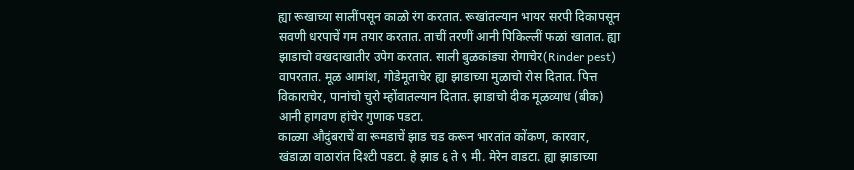ह्या रूखाच्या सालींपसून काळो रंग करतात. रूखांतल्यान भायर सरपी दिकापसून सवणी धरपाचें गम तयार करतात. ताचीं तरणीं आनी पिकिल्लीं फळां खातात. ह्या झाडाचो वखदाखातीर उपेग करतात. साली बुळकांड्या रोगाचेर(Rinder pest) वापरतात. मूळ आमांश, गोडेमूताचेर ह्या झाडाच्या मुळाचो रोस दितात. पित्त विकाराचेर, पानांचो चुरो म्होंवातल्यान दितात. झाडाचो दीक मूळव्याध (बीक) आनी हागवण हांचेर गुणाक पडटा.
काळ्या औदुंबराचें वा रूमडाचें झाड चड करून भारतांत कोंकण, कारवार, खंडाळा वाठारांत दिश्टी पडटा. हे झाड ६ ते ९ मी. मेरेन वाडटा. ह्या झाडाच्या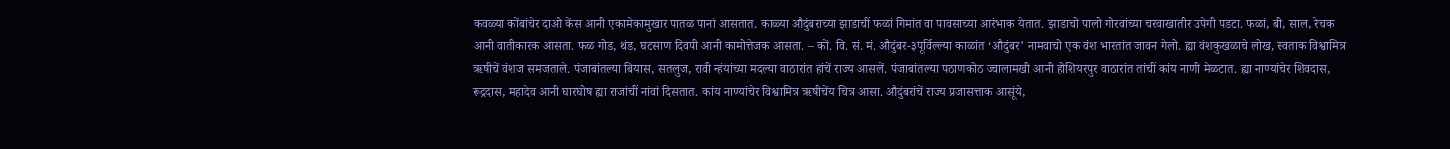कवळ्या कोंबांचेर दाओ केंस आनी एकामेकामुखार पातळ पानां आसतात. काळ्या औदुंबराच्या झाडाचीं फळां गिमांत वा पावसाच्या आरंभाक येतात. झाडाचो पालो गोरवांच्या चरवाखातीर उपेगी पडटा. फळां, बी, साल, रेचक आनी वातीकारक आसता. फळ गोड, थंड, घटसाण दिवपी आनी कामोत्तेजक आसता. – कों. वि. सं. मं. औदुंबर-३पूर्विल्ल्या काळांत ‘औदुंबर’ नामवाचो एक वंश भारतांत जावन गेलो. ह्या वंशकुखळाचे लोख, स्वताक विश्वामित्र ऋषीचें वंशज समजताले. पंजाबांतल्या बियास, सतलुज, रावी न्हंयांच्या मदल्या वाठारांत हांचें राज्य आसलें. पंजाबांतल्या पठाणकोठ ज्वालामखी आनी होशियरपुर वाठारांत तांचीं कांय नाणी मेळटात. ह्या नाण्यांचेर शिवदास, रूद्रदास, महादेव आनी घारघोष ह्या राजांचीं नांवां दिसतात. कांय नाण्यांचेर विश्वामित्र ऋषीचेंय चित्र आसा. औदुंबरांचें राज्य प्रजासत्ताक आसूंये,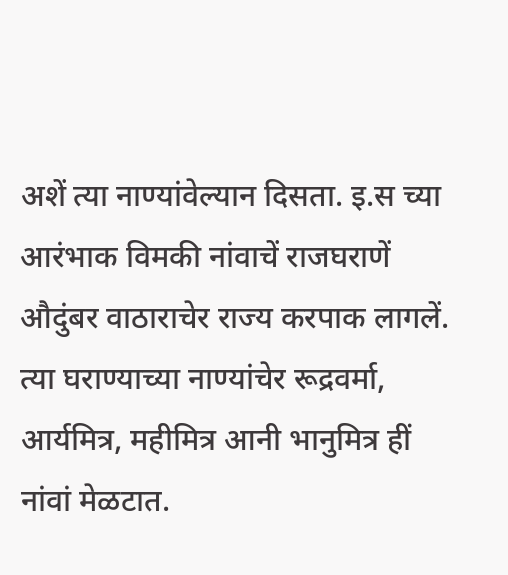अशें त्या नाण्यांवेल्यान दिसता. इ.स च्या आरंभाक विमकी नांवाचें राजघराणें औदुंबर वाठाराचेर राज्य करपाक लागलें. त्या घराण्याच्या नाण्यांचेर रूद्रवर्मा, आर्यमित्र, महीमित्र आनी भानुमित्र हीं नांवां मेळटात.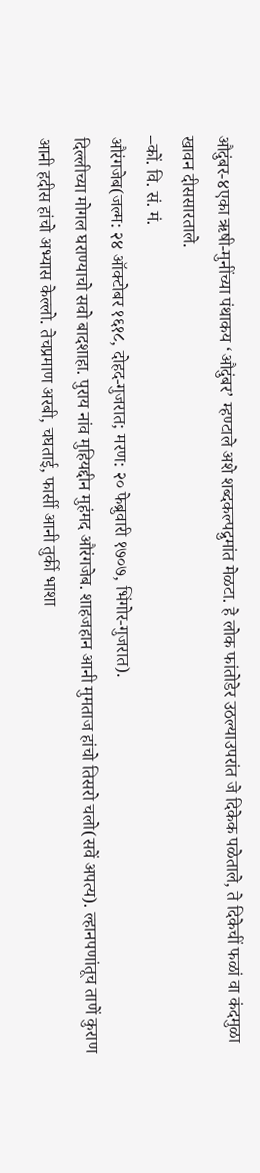औदुंबर-४एका ऋषी-मुनींच्या पंथाकय ‘औदुंबर’ म्हण्टाले अशे शब्दकल्पद्रुमांत मेळटा. हे लोक फांतोडेर उठल्याउपरांत जे दिकेक पळेताले, ते दिकेचीं फळां वा कंदमुळा खावन दीससारताले.
–कों. वि. सं. मं.
औरंगजेब(जल्म: २४ ऑक्टोबर १६१८, दोहद-गुजरात; मरण: २० फेब्रुवारी १७०७, भिंगोर-गुजरात).
दिल्लीच्या मोगल घराण्याचो सवो बादशाहा. पुराय नांव मुहियद्दीन मुहंमद औरंगजेब. शाहजहान आनी मुमताज हांचो तिसरो चलो(सवें अपत्य). ल्हानपणांतूच ताणें कुराण आनी हदीस हांचो अभ्यास केल्लो. तेचप्रमाण अरबी, चघताई, फार्सी आनी तुर्की भाशा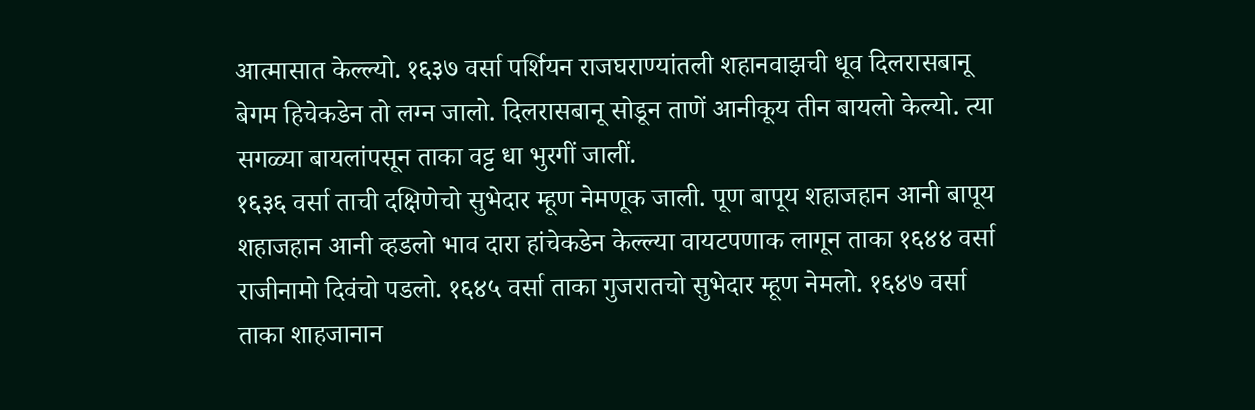आत्मासात केल्ल्यो. १६३७ वर्सा पर्शियन राजघराण्यांतली शहानवाझची धूव दिलरासबानू बेगम हिचेकडेन तो लग्न जालो. दिलरासबानू सोडून ताणें आनीकूय तीन बायलो केल्यो. त्या सगळ्या बायलांपसून ताका वट्ट धा भुरगीं जालीं.
१६३६ वर्सा ताची दक्षिणेचो सुभेदार म्हूण नेमणूक जाली. पूण बापूय शहाजहान आनी बापूय शहाजहान आनी व्हडलो भाव दारा हांचेकडेन केल्ल्या वायटपणाक लागून ताका १६४४ वर्सा राजीनामो दिवंचो पडलो. १६४५ वर्सा ताका गुजरातचो सुभेदार म्हूण नेमलो. १६४७ वर्सा ताका शाहजानान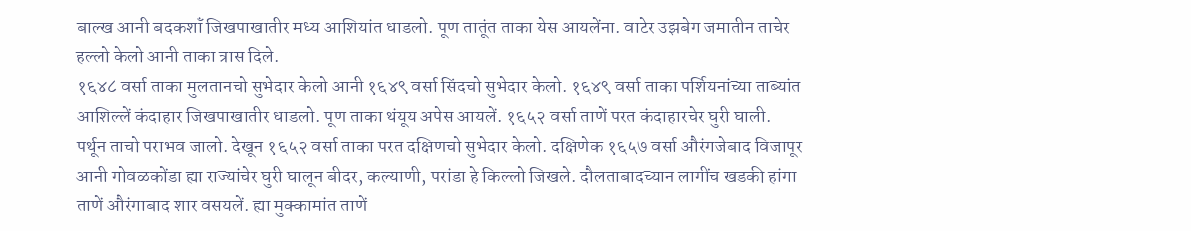बाल्ख आनी बदकशॉं जिखपाखातीर मध्य आशियांत धाडलो. पूण तातूंत ताका येस आयलेंना. वाटेर उझबेग जमातीन ताचेर हल्लो केलो आनी ताका त्रास दिले.
१६४८ वर्सा ताका मुलतानचो सुभेदार केलो आनी १६४९ वर्सा सिंदचो सुभेदार केलो. १६४९ वर्सा ताका पर्शियनांच्या ताब्यांत आशिल्लें कंदाहार जिखपाखातीर धाडलो. पूण ताका थंयूय अपेस आयलें. १६५२ वर्सा ताणें परत कंदाहारचेर घुरी घाली. पर्थून ताचो पराभव जालो. देखून १६५२ वर्सा ताका परत दक्षिणचो सुभेदार केलो. दक्षिणेक १६५७ वर्सा औरंगजेबाद विजापूर आनी गोवळकोंडा ह्या राज्यांचेर घुरी घालून बीदर, कल्याणी, परांडा हे किल्लो जिखले. दौलताबादच्यान लागींच खडकी हांगा ताणें औरंगाबाद शार वसयलें. ह्या मुक्कामांत ताणें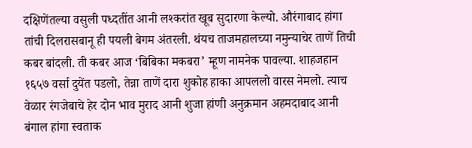दक्षिणेंतल्या वसुली पध्दतींत आनी लश्करांत खूब सुदारणा केल्यो. औरंगाबाद हांगा तांची दिलरासबानू ही पयली बेगम अंतरली. थंयच ताजमहालच्या नमुन्याचेर ताणें तिची कबर बांदली. ती कबर आज ‘बिबिका मकबरा’ म्हूण नामनेक पावल्या. शाहजहान १६५७ वर्सा दुयेंत पडलो, तेन्ना ताणें दारा शुकोह हाका आपललो वारस नेमलो. त्याच वेळार रंगजेबाचे हेर दोन भाव मुराद आनी शुजा हांणी अनुक्रमान अहमदाबाद आनी बंगाल हांगा स्वताक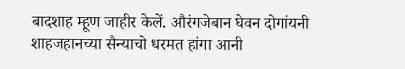बादशाह म्हूण जाहीर केलें. औरंगजेबान घेवन दोगांयनी शाहजहानच्या सैन्याचो धरमत हांगा आनी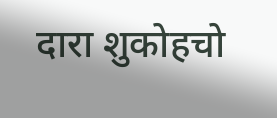दारा शुकोहचो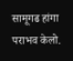सामूगढ हांगा पराभव केलो.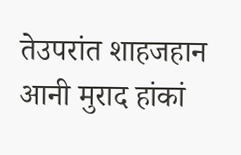तेउपरांत शाहजहान आनी मुराद हांकां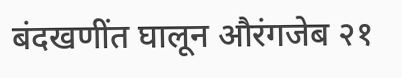बंदखणींत घालून औरंगजेब २१